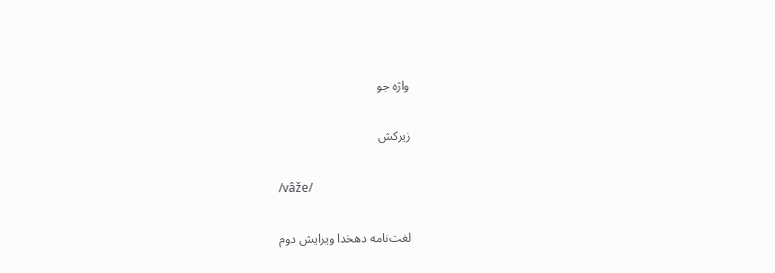واژه جو

زیرکش

/vâže/

لغت‌نامه دهخدا ویرایش دوم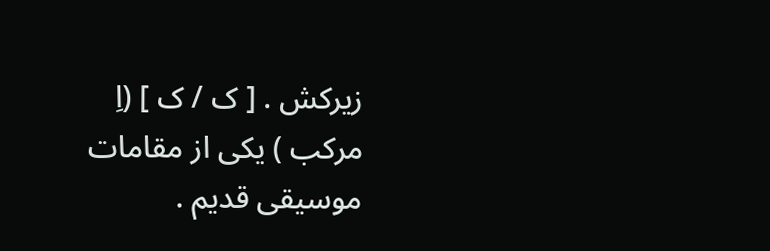زیرکش . [ ک / ک ] (اِ مرکب ) یکی از مقامات موسیقی قدیم .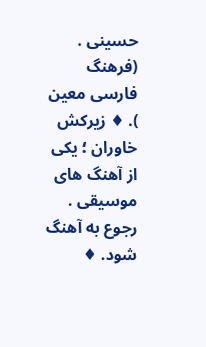حسینی . (فرهنگ فارسی معین ). ♦ زیرکش خاوران ؛ یکی از آهنگ های موسیقی . رجوع به آهنگ شود. ♦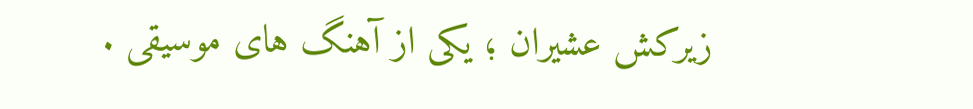زیرکش عشیران ؛ یکی از آهنگ های موسیقی .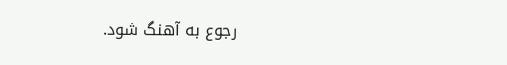رجوع به آهنگ شود.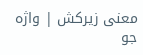معنی زیرکش | واژه جو